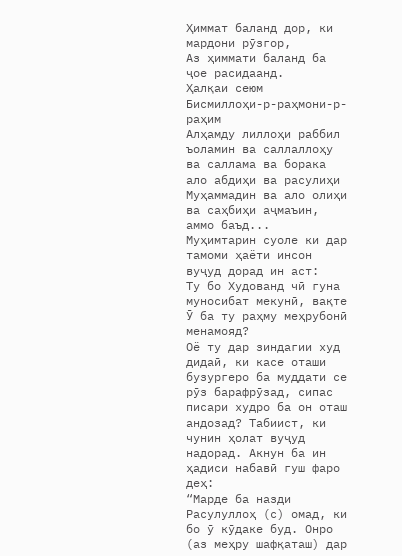Ҳиммат баланд дор, ки мардони рӯзгор,
Аз ҳиммати баланд ба ҷое расидаанд.
Ҳалқаи сеюм
Бисмиллоҳи-р-раҳмони-р-раҳим
Алҳамду лиллоҳи раббил ъоламин ва саллаллоҳу ва саллама ва борака ало абдиҳи ва расулиҳи Муҳаммадин ва ало олиҳи ва саҳбиҳи аҷмаъин, аммо баъд...
Муҳимтарин суоле ки дар тамоми ҳаёти инсон вуҷуд дорад ин аст:
Ту бо Худованд чӣ гуна муносибат мекунӣ, вақте Ӯ ба ту раҳму меҳрубонӣ менамояд?
Оё ту дар зиндагии худ дидаӣ, ки касе оташи бузургеро ба муддати се рӯз барафрӯзад, сипас писари худро ба он оташ андозад? Табиист, ки чунин ҳолат вуҷуд надорад. Акнун ба ин ҳадиси набавӣ гуш фаро деҳ:
“Марде ба назди Расулуллоҳ (с) омад, ки бо ӯ кӯдаке буд. Онро (аз меҳру шафқаташ) дар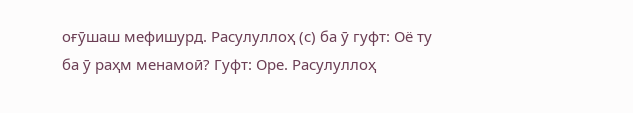оғӯшаш мефишурд. Расулуллоҳ (с) ба ӯ гуфт: Оё ту ба ӯ раҳм менамоӣ? Гуфт: Оре. Расулуллоҳ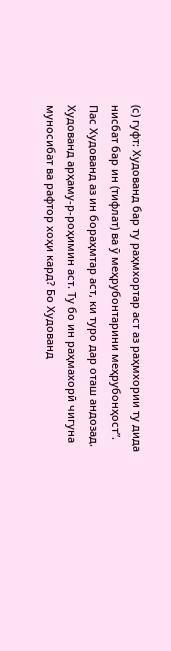(с) гуфт: Худованд бар ту раҳмхортар аст аз раҳмхории ту дида нисбат бар ин (тифлат) ва ӯ меҳрубонтарини меҳрубонҳост”.
Пас Худованд аз ин бораҳмтар аст, ки туро дар оташ андозад. Худованд арҳаму‑р‑роҳимин аст. Ту бо ин раҳмахорӣ чигуна муносибат ва рафтор хоҳи кард? Бо Худованд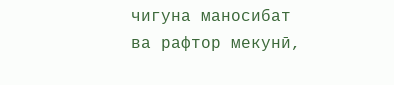чигуна маносибат ва рафтор мекунӣ,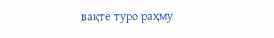вақте туро раҳму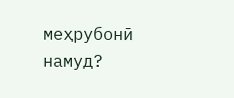меҳрубонӣ намуд?